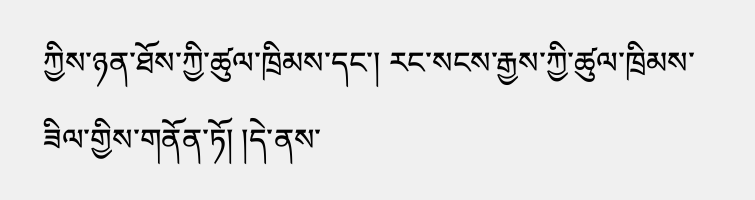ཀྱིས་ཉན་ཐོས་ཀྱི་ཚུལ་ཁྲིམས་དང་། རང་སངས་རྒྱས་ཀྱི་ཚུལ་ཁྲིམས་ཟིལ་གྱིས་གནོན་ཏོ། །དེ་ནས་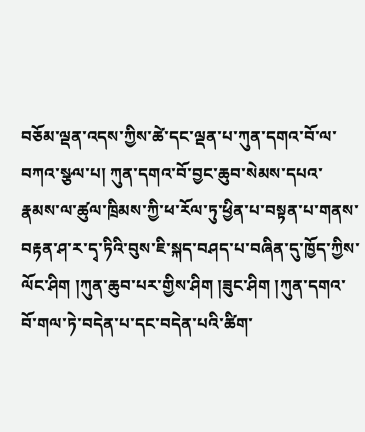བཅོམ་ལྡན་འདས་ཀྱིས་ཚེ་དང་ལྡན་པ་ཀུན་དགའ་བོ་ལ་བཀའ་སྩལ་པ། ཀུན་དགའ་བོ་བྱང་ཆུབ་སེམས་དཔའ་རྣམས་ལ་ཚུལ་ཁྲིམས་ཀྱི་ཕ་རོལ་ཏུ་ཕྱིན་པ་བསྟན་པ་གནས་བརྟན་ཤ་ར་དྭ་ཏིའི་བུས་ཇི་སྐད་བཤད་པ་བཞིན་དུ་ཁྱོད་ཀྱིས་ལོང་ཤིག །ཀུན་ཆུབ་པར་གྱིས་ཤིག །ཟུང་ཤིག །ཀུན་དགའ་བོ་གལ་ཏེ་བདེན་པ་དང་བདེན་པའི་ཚིག་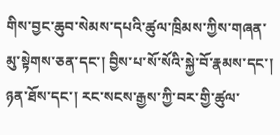གིས་བྱང་ཆུབ་སེམས་དཔའི་ཚུལ་ཁྲིམས་ཀྱིས་གཞན་མུ་སྟེགས་ཅན་དང་། བྱིས་པ་སོ་སོའི་སྐྱེ་བོ་རྣམས་དང་། ཉན་ཐོས་དང་། རང་སངས་རྒྱས་ཀྱི་བར་གྱི་ཚུལ་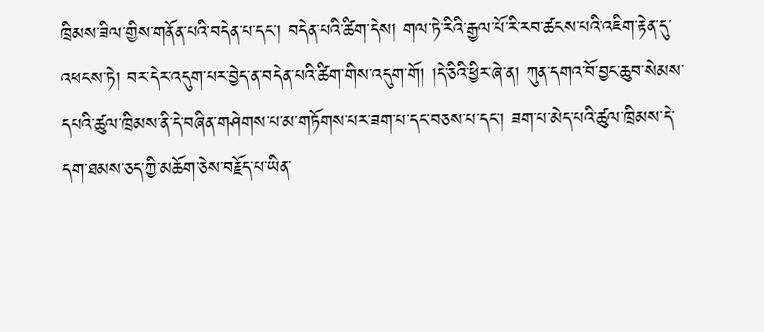ཁྲིམས་ཟིལ་གྱིས་གནོན་པའི་བདེན་པ་དང་། བདེན་པའི་ཚིག་དེས། གལ་ཏེ་རིའི་རྒྱལ་པོ་རི་རབ་ཚངས་པའི་འཇིག་རྟེན་དུ་འཕངས་ཏེ། བར་དེར་འདུག་པར་བྱེད་ན་བདེན་པའི་ཚིག་གིས་འདུག་གོ། །དེ་ཅིའི་ཕྱིར་ཞེ་ན། ཀུན་དགའ་བོ་བྱང་ཆུབ་སེམས་དཔའི་ཚུལ་ཁྲིམས་ནི་དེ་བཞིན་གཤེགས་པ་མ་གཏོགས་པར་ཟག་པ་དང་བཅས་པ་དང་། ཟག་པ་མེད་པའི་ཚུལ་ཁྲིམས་དེ་དག་ཐམས་ཅད་ཀྱི་མཆོག་ཅེས་བརྗོད་པ་ཡིན་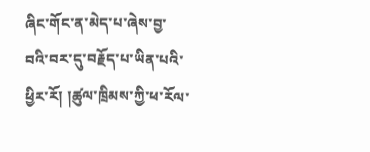ཞིང་གོང་ན་མེད་པ་ཞེས་བྱ་བའི་བར་དུ་བརྗོད་པ་ཡིན་པའི་ཕྱིར་རོ། །ཚུལ་ཁྲིམས་ཀྱི་ཕ་རོལ་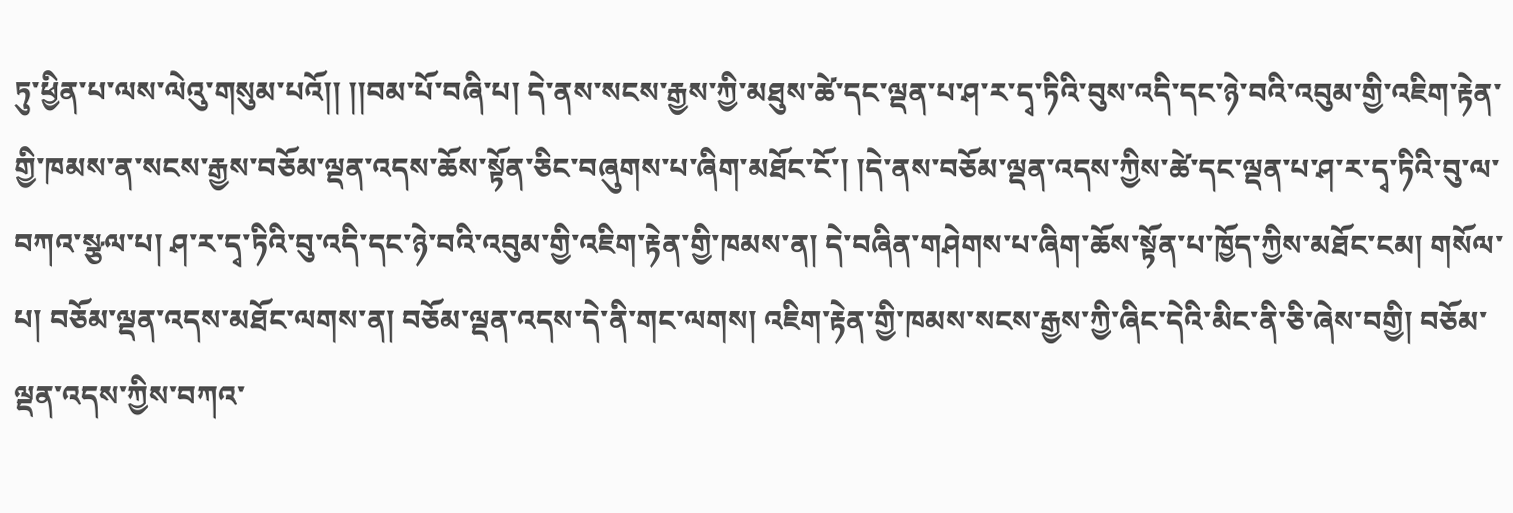ཏུ་ཕྱིན་པ་ལས་ལེའུ་གསུམ་པའོ།། །།བམ་པོ་བཞི་པ། དེ་ནས་སངས་རྒྱས་ཀྱི་མཐུས་ཚེ་དང་ལྡན་པ་ཤ་ར་དྭ་ཏིའི་བུས་འདི་དང་ཉེ་བའི་འབུམ་གྱི་འཇིག་རྟེན་གྱི་ཁམས་ན་སངས་རྒྱས་བཅོམ་ལྡན་འདས་ཆོས་སྟོན་ཅིང་བཞུགས་པ་ཞིག་མཐོང་ངོ་། །དེ་ནས་བཅོམ་ལྡན་འདས་ཀྱིས་ཚེ་དང་ལྡན་པ་ཤ་ར་དྭ་ཏིའི་བུ་ལ་བཀའ་སྩལ་པ། ཤ་ར་དྭ་ཏིའི་བུ་འདི་དང་ཉེ་བའི་འབུམ་གྱི་འཇིག་རྟེན་གྱི་ཁམས་ན། དེ་བཞིན་གཤེགས་པ་ཞིག་ཆོས་སྟོན་པ་ཁྱོད་ཀྱིས་མཐོང་ངམ། གསོལ་པ། བཅོམ་ལྡན་འདས་མཐོང་ལགས་ན། བཅོམ་ལྡན་འདས་དེ་ནི་གང་ལགས། འཇིག་རྟེན་གྱི་ཁམས་སངས་རྒྱས་ཀྱི་ཞིང་དེའི་མིང་ནི་ཅི་ཞེས་བགྱི། བཅོམ་ལྡན་འདས་ཀྱིས་བཀའ་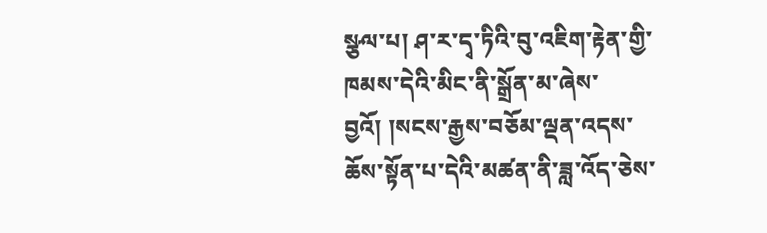སྩལ་པ། ཤ་ར་དྭ་ཏིའི་བུ་འཇིག་རྟེན་གྱི་ཁམས་དེའི་མིང་ནི་སྒྲོན་མ་ཞེས་བྱའོ། །སངས་རྒྱས་བཅོམ་ལྡན་འདས་ཆོས་སྟོན་པ་དེའི་མཚན་ནི་ཟླ་འོད་ཅེས་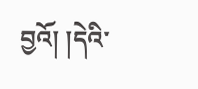བྱའོ། །དེའི་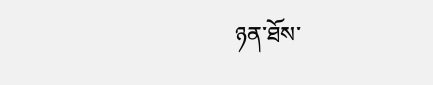ཉན་ཐོས་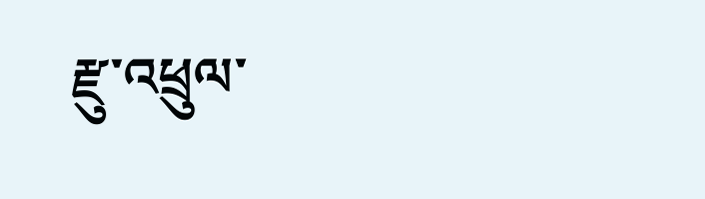རྫུ་འཕྲུལ་